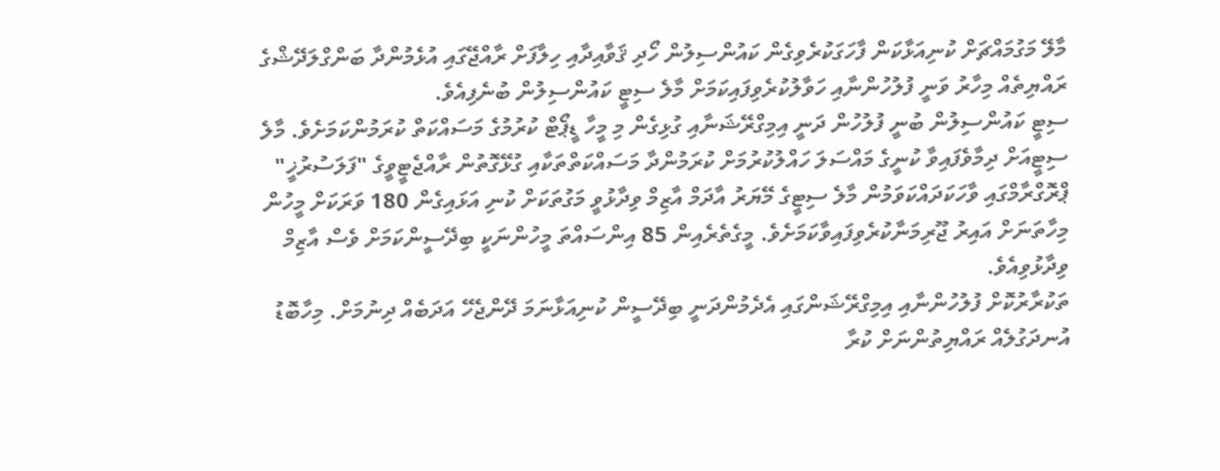މާލޭ މަގުމައްޗަށް ކުނިއަޅާކަން ފާހަގަކުރެވިގެން ކައުންސިލުން ހޯދި ޤަވާއިދާއި ހިލާފަށް ރާއްޖޭގައި އުޅެމުންދާ ބަންގްލަދޭޝްގެ ރައްޔިތެއް މިހާރު ވަނީ ފުލުހުންނާއި ހަވާލުކުރެވިފައިކަމަށް މާލެ ސިޓީ ކައުންސިލުން ބުނެފިއެވެ.
ސިޓީ ކައުންސިލުން ބުނީ ފުލުހުން ދަނީ އިމިގްރޭޝަނާއި ގުޅިގެން މި މީހާ ޑީޕޯޓް ކުރުމުގެ މަސައްކަތް ކުރަމުންކަމަށެވެ. މާލެ ސިޓީއަށް ދިމާވެފައިވާ ކުނީގެ މައްސަލަ ހައްލުކުރުމަށް ކުރަމުންދާ މަސައްކަތްތަކާއި ގުޅޭގޮތުން ރާއްޖެޓީވީގެ "ފަލަސުރުޚީ" ޕްރޮގްރާމްގައި ވާހަކަދައްކަވަމުން މާލެ ސިޓީގެ މޭޔަރު އާދަމް އާޒިމް ވިދާޅުވީ މަގުތަކަށް ކުނި އަޅައިގެން 180 ވަރަކަށް މީހުން މިހާތަނަށް އައިރު ޖޫރިމަނާކުރެވިފައިވާކަމަށެވެ. މީގެތެރެއިން 85 އިންސައްތަ މީހުންނަކީ ބިދޭސީންކަމަށް ވެސް އާޒިމް ވިދާޅުވިއެވެ.
ތަކުރާރުކޮށް ފުލުހުންނާއި އިމިގްރޭޝަންގައި އެދެމުންދަނީ ބިދޭސީން ކުނިއަޅާނަމަ ދޭންޖެހޭ އަދަބެއް ދިނުމަށް. މިހާބޮޑު އުނދަގުލެއް ރައްޔިތުންނަށް ކުރާ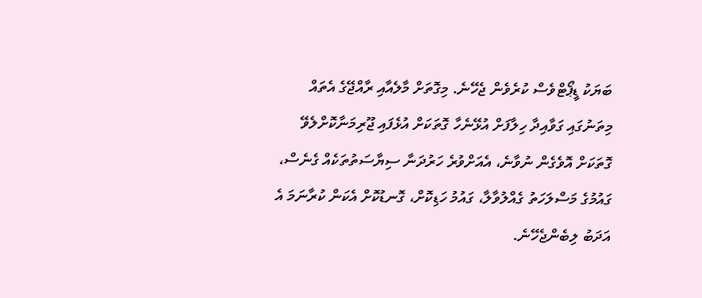ބަޔަކު ޑީޕޯޓްވެސް ކުރެވެން ޖެހޭނެ. މިގޮތަށް މާލެއާއި ރާއްޖޭގެ އެތައް މިތަނުގައި ގަވާއިދާ ހިލާފަށް އުޅޭނެހާ ގޮތަކަށް އުޅެފައި ޖޫރިމަނާކޮށްލެވޭ ގޮތަކަށް އޮވެގެން ނުވާނެ، އެއަށްވުރެ ހަރުދަނާ ސިޔާސަތުތަކެއް ގެނެސް، ގައުމުގެ މަސްލަހަތު ގެއްލުވާލާ، ގައުމު ހަޑިކޮށް، ގޮނޑުކޮށް އެކަން ކުރާނަމަ އެ އަދަބު ލިބެންޖެހޭނެ.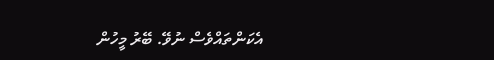އެކަންތައްވެސް ނުވޭ. ބޭރު މީހުން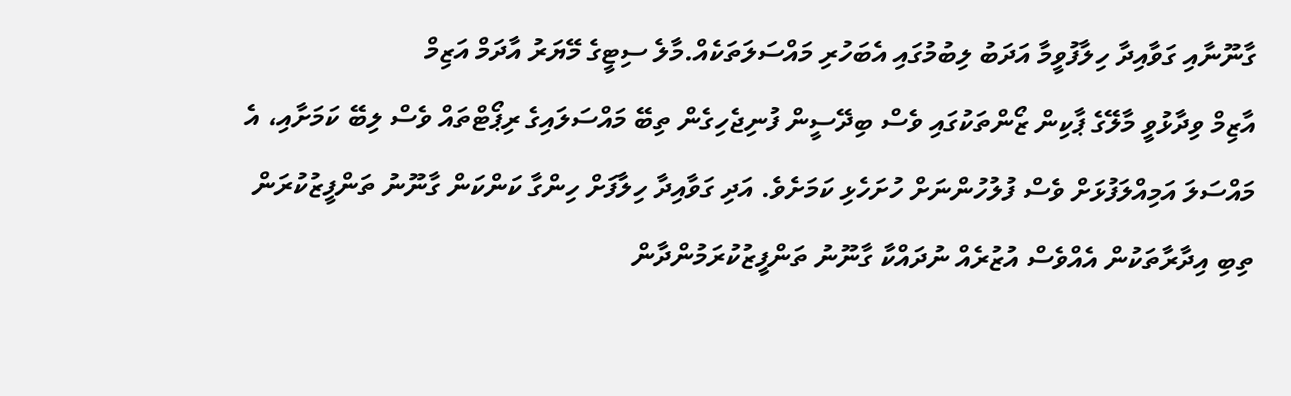ގާނޫނާއި ގަވާއިދާ ހިލާފުވީމާ އަދަބު ލިބުމުގައި އެބަހުރި މައްސަލަތަކެއް.މާލެ ސިޓީގެ މޭޔަރު އާދަމް އަޒިމް
އާޒިމް ވިދާޅުވީ މާލޭގެ ޕާކިން ޒޯންތަކުގައި ވެސް ބިދޭސީން ފުނިޖެހިގެން ތިބޭ މައްސަލައިގެ ރިޕޯޓްތައް ވެސް ލިބޭ ކަމަށާއި، އެ މައްސަލަ އަމިއްލަފުޅަށް ވެސް ފުލުހުންނަށް ހުށަހެޅި ކަމަށެވެ. އަދި ގަވާއިދާ ހިލާފަށް ހިންގާ ކަންކަން ގާނޫނު ތަންފީޒުކުރަން ތިބި އިދާރާތަކުން އެއްވެސް އުޒުރެއް ނުދައްކާ ގާނޫނު ތަންފީޒުކުރަމުންދާން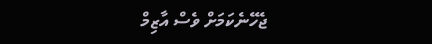ޖެހޭނެކަމަށް ވެސް އާޒިމް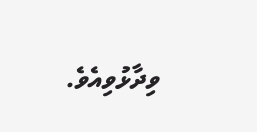ވިދާޅުވިއެވެ.